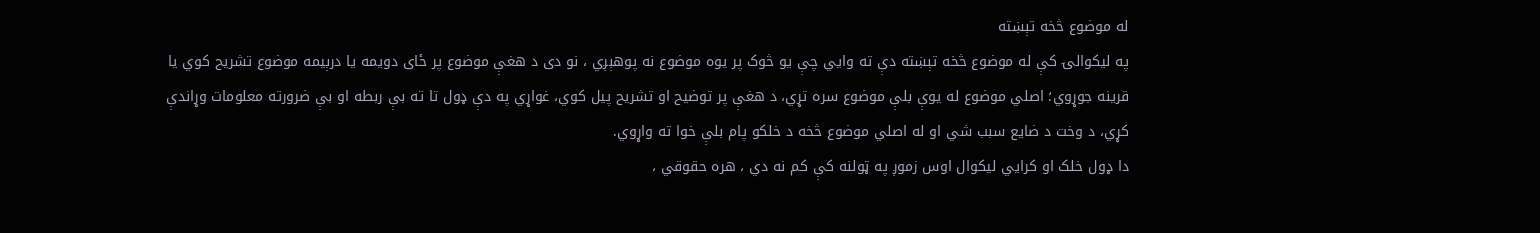له موضوع څخه تېښته
په لیکوالۍ کې له موضوع څخه تېښته دې ته وايي چې یو څوک پر یوه موضوع نه پوهېږي ، نو دی د هغې موضوع پر ځای دویمه یا درېیمه موضوع تشریح کوي یا قرینه جوړوي؛ اصلي موضوع له یوې بلې موضوع سره تړي، د هغې پر توضیح او تشریح پیل کوي، غواړي په دې ډول تا ته بې ربطه او بې ضرورته معلومات وړاندې کړي، د وخت د ضایع سبب شي او له اصلي موضوع څخه د خلکو پام بلې خوا ته واړوي.
دا ډول خلک او کرايي لیکوال اوس زموږ په ټولنه کې کم نه دي ، هره حقوقي ،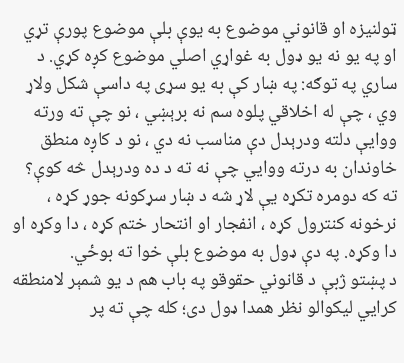ټولنیزه او قانوني موضوع به یوې بلې موضوع پورې تړي او په یو نه یو ډول به غواړي اصلي موضوع کږه کړي. د ساري په توګه: په ښار کې به یو سړی په داسې شکل ولاړ وي ، چې له اخلاقي پلوه سم نه برېښي ، نو چې ته ورته ووایې دلته ودرېدل دې مناسب نه دي ، نو د کاږه منطق خاوندان به درته ووايي چې نه ته د ده ودرېدل څه کوې؟ ته که دومره تکړه یې لاړ شه د ښار سړکونه جوړ کړه ، نرخونه کنترول کړه ، انفجار او انتحار ختم کړه ، دا وکړه او دا وکړه. په دې ډول به موضوع بلې خوا ته بوځي.
د پښتو ژبې د قانوني حقوقو په باب هم د یو شمېر لامنطقه کرايي لیکوالو نظر همدا ډول دی؛ کله چې ته پر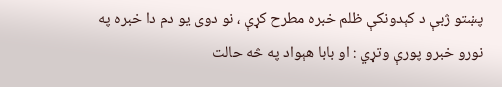پښتو ژبې د کېدونکې ظلم خبره مطرح کړې ، نو دوی یو دم دا خبره په نورو خبرو پورې وتړي : او بابا هېواد په څه حالت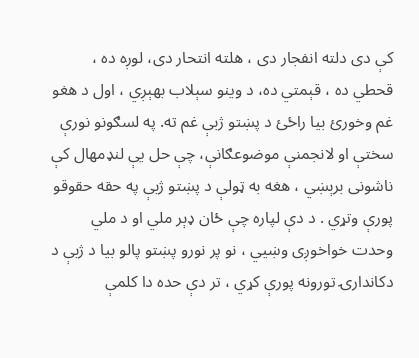کې دی دلته انفجار دی ، هلته انتحار دی، لوږه ده ، قحطي ده ، قېمتي ده، د وینو سېلاب بهېږي ، اول د هغو غم وخورئ بیا راځئ د پښتو ژبې غم ته. په لسګونو نورې سختې او لانجمنې موضوعګانې، چې حل یې لنډمهال کې ناشونی برېښي ، هغه به ټولې د پښتو ژبې په حقه حقوقو پورې وتړي . د دې لپاره چې ځان ډېر ملي او د ملي وحدت خواخوږی وښيي ، نو پر نورو پښتو پالو بیا د ژبې د دکاندارۍ تورونه پورې کړي ، تر دې حده دا کلمې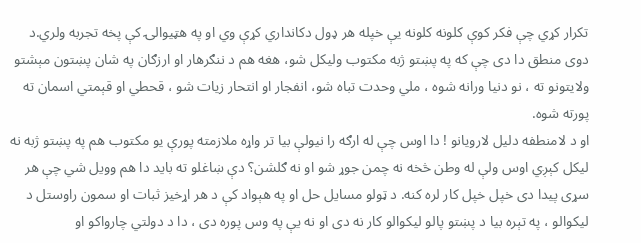تکرار کړي چې فکر کوې کلونه کلونه یې خپله هر ډول دکانداري کړې وي او په هټیوالۍ کې پخه تجربه ولري.د دوی منطق دا دی چې که په پښتو ژبه مکتوب ولیکل شو، هغه هم د ننګرهار او ارزګان په شان پښتون مېشتو ولایتونو ته ، نو دنیا ورانه شوه ، ملي وحدت تباه شو، انفجار او انتحار زیات شو ، قحطي او قېمتي اسمان ته پورته شوه.
او د لامنطفه دلیل لارویانو ! دا اوس چې له ارګه را نیولې بیا تر واړه ملازمته پورې یو مکتوب هم په پښتو ژبه نه لیکل کېږي اوس ولې له وطن څخه نه چمن جوړ شو او نه ګلشن؟ دې ښاغلو ته باید دا هم وویل شي چې هر سړی پیدا دی خپل خپل کار لره کنه. د ټولو مسایل حل او په هېواد کې د هر اړخیز ثبات او سمون راوستل د لیکوالو ، په تېره بیا د پښتو پالو لیکوالو کار نه دی او نه یې په وس پوره دی ، دا د دولتي چارواکو او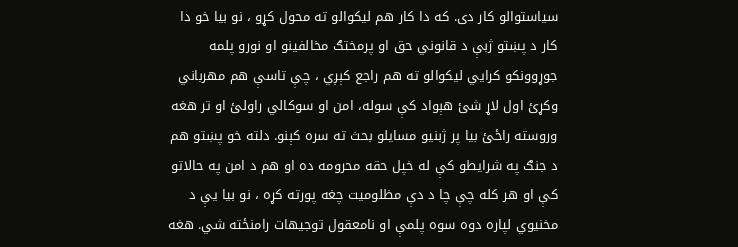سیاستوالو کار دی. که دا کار هم لیکوالو ته محول کړو ، نو بیا خو دا کار د پښتو ژبې د قانوني حق او پرمختګ مخالفینو او نورو پلمه جوړوونکو کرايي لیکوالو ته هم راجع کېږي ، چې تاسې هم مهرباني وکړئ اول لاړ شئ هېواد کې سوله، امن او سوکالي راولئ او تر هغه وروسته راځئ بیا پر ژبنیو مسایلو بحث ته سره کېنو. دلته خو پښتو هم د جنګ په شرایطو کې له خپل حقه محرومه ده او هم د امن په حالاتو کې او هر کله چې چا د دې مظلومیت چغه پورته کړه ، نو بیا یې د مخنیوي لپاره دوه سوه پلمې او نامعقول توجیهات رامنځته شي. هغه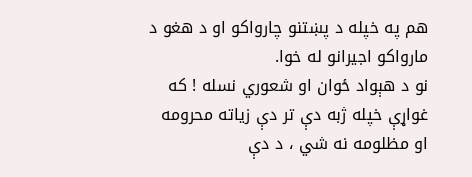هم په خپله د پښتنو چارواکو او د هغو د مارواکو اجیرانو له خوا.
نو د هېواد ځوان او شعوري نسله ! که غواړې خپله ژبه دې تر دې زیاته محرومه او مظلومه نه شي ، د دې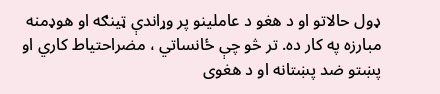ډول حالاتو او د هغو د عاملینو پر وړاندې ټینګه او هوډمنه مبارزه په کار ده. تر څو چې ځانساتي ، مضراحتیاط کاري او پښتو ضد پښتانه او د هغوی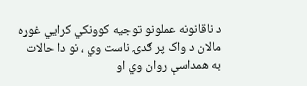د ناقانونه عملونو توجیه کوونکي کرایي غوړه مالان د واک پر ګدۍ ناست وي ، نو دا حالات به همداسې روان وي او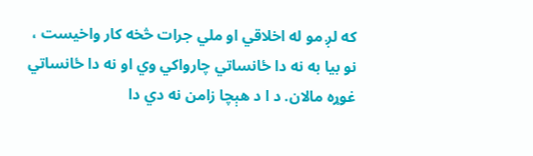که لږ مو له اخلاقي او ملي جرات څخه کار واخیست ، نو بیا به نه دا ځانساتي چارواکي وي او نه دا ځانساتي غوړه مالان. د ا د هېچا زامن نه دي دا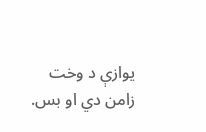یوازې د وخت زامن دي او بس.